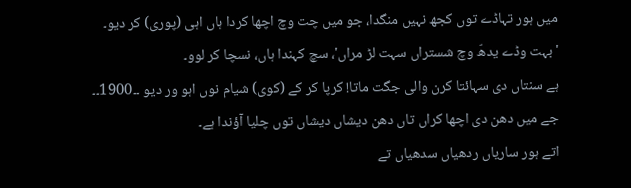میں ہور تہاڈے توں کجھ نہیں منگدا، جو میں چت وچ اچھا کردا ہاں اہی (پوری) کر دیو۔
'بہت وڈے یدھّ وچ شستراں سہت لڑ مراں'، سچ کہندا ہاں، نسچا کر لوو۔
ہے سنتاں دی سہائتا کرن والی جگت ماتا! کرپا کر کے (کوی) شیام نوں اہو ور دیو ۔۔1900۔۔
جے میں دھن دی اچھا کراں تاں دھن دیشاں دیشاں توں چلیا آؤندا ہے۔
اتے ہور ساریاں ردھیاں سدھیاں تے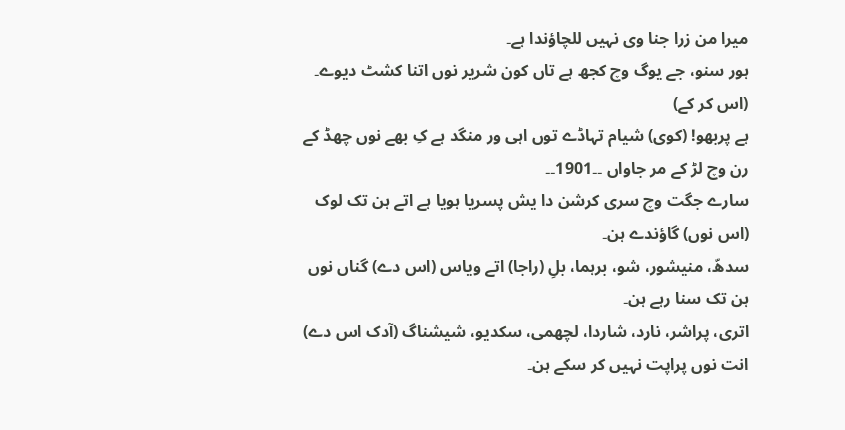میرا من زرا جنا وی نہیں للچاؤندا ہے۔
ہور سنو، جے یوگ وچ کجھ ہے تاں کون شریر نوں اتنا کشٹ دیوے۔ (اس کر کے)
ہے پربھو! (کوی) شیام تہاڈے توں اہی ور منگد ہے کِ بھے نوں چھڈ کے رن وچ لڑ کے مر جاواں ۔۔1901۔۔
سارے جگت وچ سری کرشن دا یش پسریا ہویا ہے اتے ہن تک لوک (اس نوں) گاؤندے ہن۔
سدھّ، منیشور، شو، برہما، بلِ (راجا) اتے ویاس (اس دے) گناں نوں ہن تک سنا رہے ہن۔
اتری، پراشر، نارد، شاردا، لچھمی، سکدیو، شیشناگ (آدک اس دے) انت نوں پراپت نہیں کر سکے ہن۔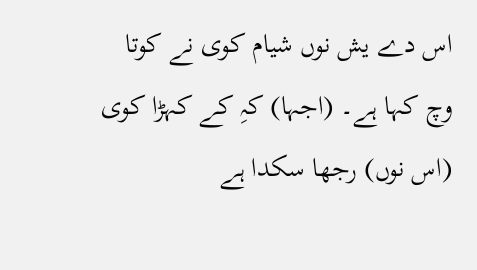اس دے یش نوں شیام کوی نے کوتا وچ کہا ہے۔ (اجہا) کہِ کے کہڑا کوی (اس نوں) رجھا سکدا ہے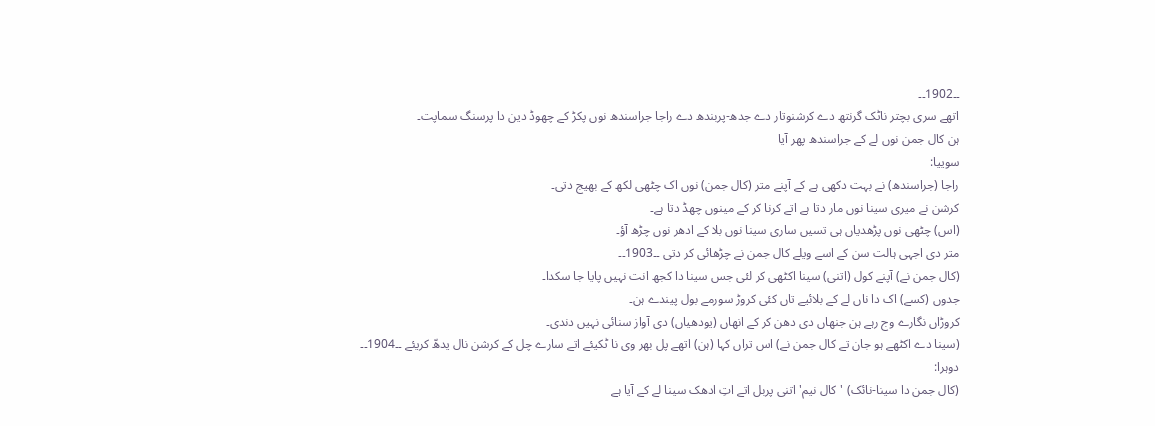۔۔1902۔۔
اتھے سری بچتر ناٹک گرنتھ دے کرشنوتار دے جدھ-پربندھ دے راجا جراسندھ نوں پکڑ کے چھوڈ دین دا پرسنگ سماپت۔
ہن کال جمن نوں لے کے جراسندھ پھر آیا
سوییا:
راجا (جراسندھ) نے بہت دکھی ہے کے آپنے متر (کال جمن) نوں اک چٹھی لکھ کے بھیج دتی۔
کرشن نے میری سینا نوں مار دتا ہے اتے کرنا کر کے مینوں چھڈ دتا ہے۔
(اس) چٹھی نوں پڑھدیاں ہی تسیں ساری سینا نوں بلا کے ادھر نوں چڑھ آؤ۔
متر دی اجہی ہالت سن کے اسے ویلے کال جمن نے چڑھائی کر دتی ۔۔1903۔۔
(کال جمن نے) آپنے کول (اتنی) سینا اکٹھی کر لئی جس سینا دا کجھ انت نہیں پایا جا سکدا۔
جدوں (کسے) اک دا ناں لے کے بلائیے تاں کئی کروڑ سورمے بول پیندے ہن۔
کروڑاں نگارے وج رہے ہن جنھاں دی دھن کر کے انھاں (یودھیاں) دی آواز سنائی نہیں دندی۔
(سینا دے اکٹھے ہو جان تے کال جمن نے) اس تراں کہا (ہن) اتھے پل بھر وی نا ٹکیئے اتے سارے چل کے کرشن نال یدھّ کریئے ۔۔1904۔۔
دوہرا:
(کال جمن دا سینا-نائک) 'کال نیم' اتنی پربل اتے اتِ ادھک سینا لے کے آیا ہے